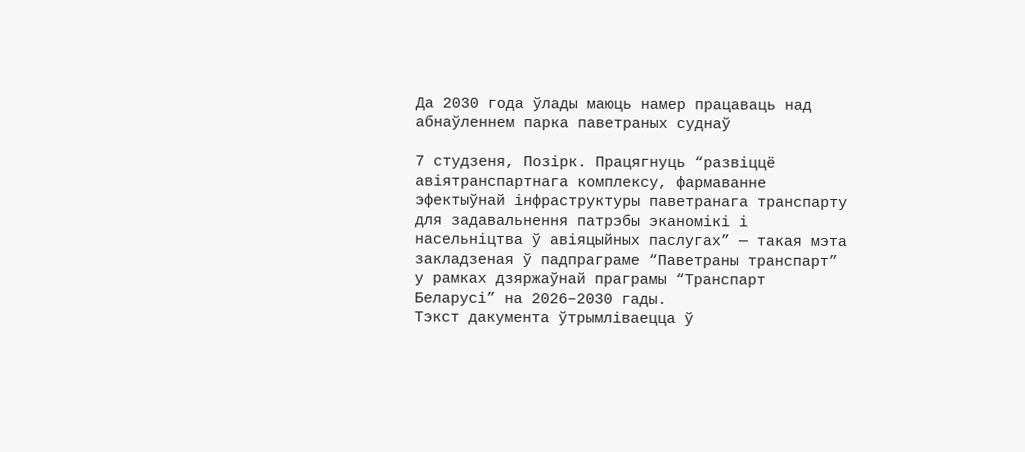Да 2030 года ўлады маюць намер працаваць над абнаўленнем парка паветраных суднаў

7 студзеня, Позірк. Працягнуць “развіццё авіятранспартнага комплексу, фармаванне эфектыўнай інфраструктуры паветранага транспарту для задавальнення патрэбы эканомікі і насельніцтва ў авіяцыйных паслугах” — такая мэта закладзеная ў падпраграме “Паветраны транспарт” у рамках дзяржаўнай праграмы “Транспарт Беларусі” на 2026–2030 гады.
Тэкст дакумента ўтрымліваецца ў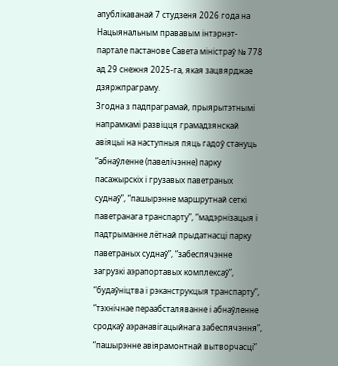апублікаванай 7 студзеня 2026 года на Нацыянальным прававым інтэрнэт-партале пастанове Савета міністраў № 778 ад 29 снежня 2025-га, якая зацвярджае дзяржпраграму.
Згодна з падпраграмай, прыярытэтнымі напрамкамі развіцця грамадзянскай авіяцыі на наступныя пяць гадоў стануць “абнаўленне (павелічэнне) парку пасажырскіх і грузавых паветраных суднаў”, “пашырэнне маршрутнай сеткі паветранага транспарту”, “мадэрнізацыя і падтрыманне лётнай прыдатнасці парку паветраных суднаў”, “забеспячэнне загрузкі аэрапортавых комплексаў”, “будаўніцтва і рэканструкцыя транспарту”, “тэхнічнае пераабсталяванне і абнаўленне сродкаў аэранавігацыйнага забеспячэння”, “пашырэнне авіярамонтнай вытворчасці”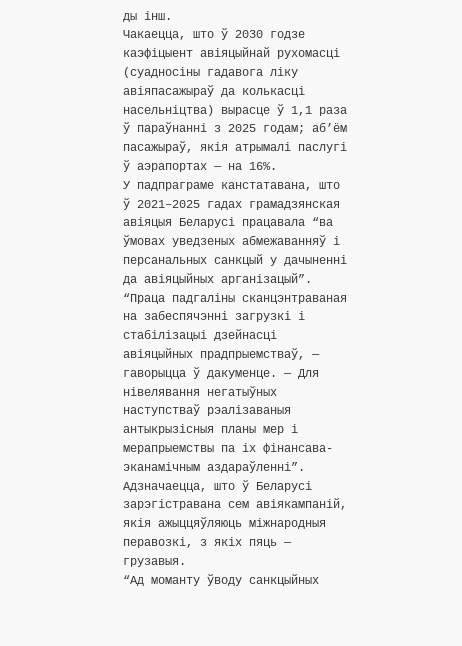ды інш.
Чакаецца, што ў 2030 годзе каэфіцыент авіяцыйнай рухомасці (суадносіны гадавога ліку авіяпасажыраў да колькасці насельніцтва) вырасце ў 1,1 раза ў параўнанні з 2025 годам; аб’ём пасажыраў, якія атрымалі паслугі ў аэрапортах — на 16%.
У падпраграме канстатавана, што ў 2021–2025 гадах грамадзянская авіяцыя Беларусі працавала “ва ўмовах уведзеных абмежаванняў і персанальных санкцый у дачыненні да авіяцыйных арганізацый”.
“Праца падгаліны сканцэнтраваная на забеспячэнні загрузкі і стабілізацыі дзейнасці авіяцыйных прадпрыемстваў, — гаворыцца ў дакуменце. — Для нівелявання негатыўных наступстваў рэалізаваныя антыкрызісныя планы мер і мерапрыемствы па іх фінансава-эканамічным аздараўленні”.
Адзначаецца, што ў Беларусі зарэгістравана сем авіякампаній, якія ажыццяўляюць міжнародныя перавозкі, з якіх пяць — грузавыя.
“Ад моманту ўводу санкцыйных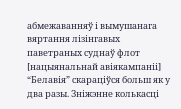абмежаванняў і вымушанага вяртання лізінгавых паветраных суднаў флот [нацыянальнай авіякампаніі] “Белавія” скараціўся больш як у два разы. Зніжэнне колькасці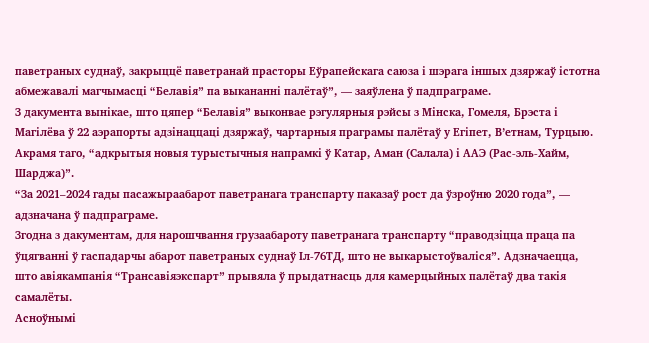паветраных суднаў, закрыццё паветранай прасторы Еўрапейскага саюза і шэрага іншых дзяржаў істотна абмежавалі магчымасці “Белавія” па выкананні палётаў”, — заяўлена ў падпраграме.
З дакумента вынікае, што цяпер “Белавія” выконвае рэгулярныя рэйсы з Мінска, Гомеля, Брэста і Магілёва ў 22 аэрапорты адзінаццаці дзяржаў, чартарныя праграмы палётаў у Егіпет, В’етнам, Турцыю. Акрамя таго, “адкрытыя новыя турыстычныя напрамкі ў Катар, Аман (Салала) і ААЭ (Рас-эль-Хайм, Шарджа)”.
“За 2021–2024 гады пасажыраабарот паветранага транспарту паказаў рост да ўзроўню 2020 года”, — адзначана ў падпраграме.
Згодна з дакументам, для нарошчвання грузаабароту паветранага транспарту “праводзіцца праца па ўцягванні ў гаспадарчы абарот паветраных суднаў Іл-76ТД, што не выкарыстоўваліся”. Адзначаецца, што авіякампанія “Трансавіяэкспарт” прывяла ў прыдатнасць для камерцыйных палётаў два такія самалёты.
Асноўнымі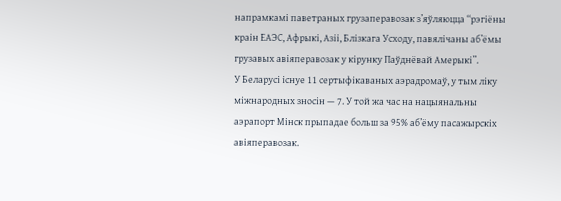напрамкамі паветраных грузаперавозак з’яўляюцца “рэгіёны краін ЕАЭС, Афрыкі, Азіі, Блізкага Усходу, павялічаны аб’ёмы грузавых авіяперавозак у кірунку Паўднёвай Амерыкі”.
У Беларусі існуе 11 сертыфікаваных аэрадромаў, у тым ліку міжнародных зносін — 7. У той жа час на нацыянальны аэрапорт Мінск прыпадае больш за 95% аб’ёму пасажырскіх авіяперавозак.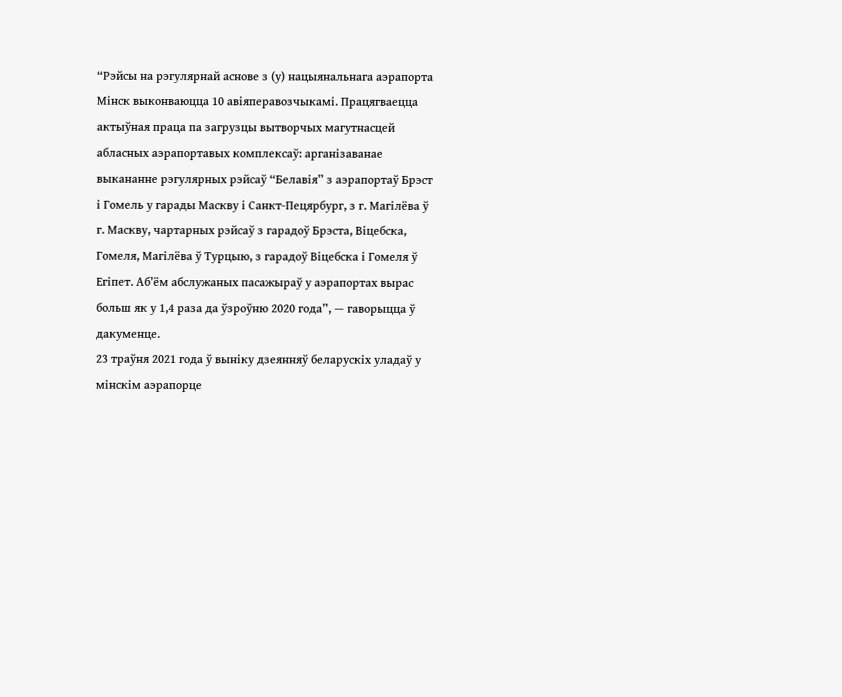“Рэйсы на рэгулярнай аснове з (у) нацыянальнага аэрапорта Мінск выконваюцца 10 авіяперавозчыкамі. Працягваецца актыўная праца па загрузцы вытворчых магутнасцей абласных аэрапортавых комплексаў: арганізаванае выкананне рэгулярных рэйсаў “Белавія” з аэрапортаў Брэст і Гомель у гарады Маскву і Санкт-Пецярбург, з г. Магілёва ў г. Маскву, чартарных рэйсаў з гарадоў Брэста, Віцебска, Гомеля, Магілёва ў Турцыю, з гарадоў Віцебска і Гомеля ў Егіпет. Аб’ём абслужаных пасажыраў у аэрапортах вырас больш як у 1,4 раза да ўзроўню 2020 года”, — гаворыцца ў дакуменце.
23 траўня 2021 года ў выніку дзеянняў беларускіх уладаў у мінскім аэрапорце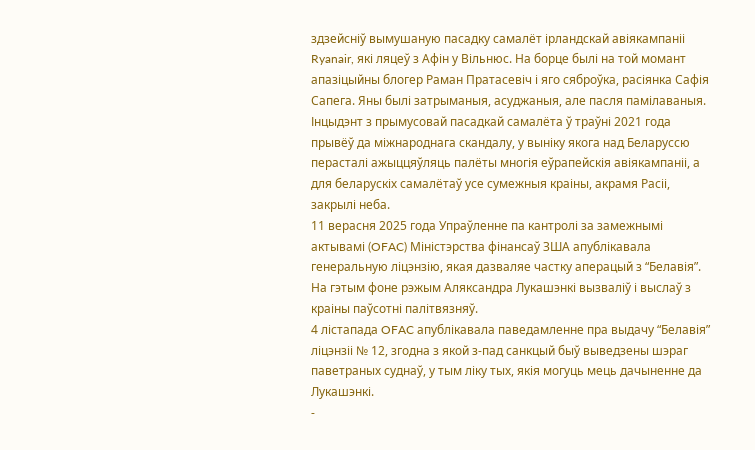здзейсніў вымушаную пасадку самалёт ірландскай авіякампаніі Ryanair, які ляцеў з Афін у Вільнюс. На борце былі на той момант апазіцыйны блогер Раман Пратасевіч і яго сяброўка, расіянка Сафія Сапега. Яны былі затрыманыя, асуджаныя, але пасля памілаваныя.
Інцыдэнт з прымусовай пасадкай самалёта ў траўні 2021 года прывёў да міжнароднага скандалу, у выніку якога над Беларуссю перасталі ажыццяўляць палёты многія еўрапейскія авіякампаніі, а для беларускіх самалётаў усе сумежныя краіны, акрамя Расіі, закрылі неба.
11 верасня 2025 года Упраўленне па кантролі за замежнымі актывамі (OFAC) Міністэрства фінансаў ЗША апублікавала генеральную ліцэнзію, якая дазваляе частку аперацый з “Белавія”. На гэтым фоне рэжым Аляксандра Лукашэнкі вызваліў і выслаў з краіны паўсотні палітвязняў.
4 лістапада OFAC апублікавала паведамленне пра выдачу “Белавія” ліцэнзіі № 12, згодна з якой з-пад санкцый быў выведзены шэраг паветраных суднаў, у тым ліку тых, якія могуць мець дачыненне да Лукашэнкі.
-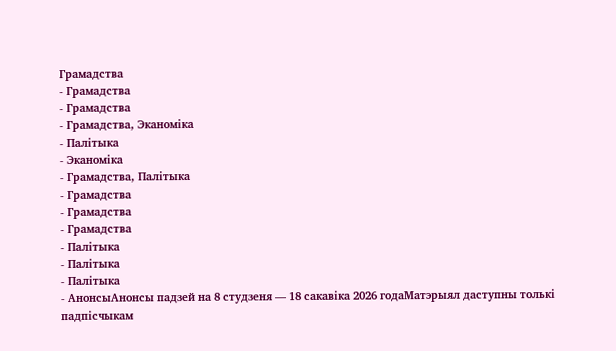Грамадства
- Грамадства
- Грамадства
- Грамадства, Эканоміка
- Палітыка
- Эканоміка
- Грамадства, Палітыка
- Грамадства
- Грамадства
- Грамадства
- Палітыка
- Палітыка
- Палітыка
- АнонсыАнонсы падзей на 8 студзеня — 18 сакавіка 2026 годаМатэрыял даступны толькі падпісчыкам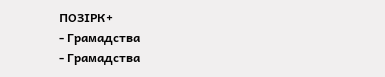ПОЗІРК+
- Грамадства
- Грамадства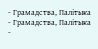- Грамадства, Палітыка
- Грамадства, Палітыка
-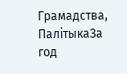Грамадства, ПалітыкаЗа год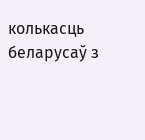колькасць беларусаў з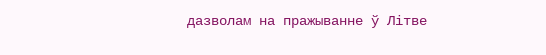дазволам на пражыванне ў Літве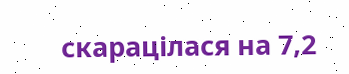скарацілася на 7,2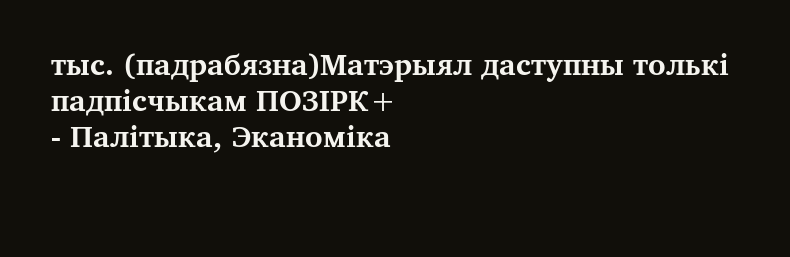тыс. (падрабязна)Матэрыял даступны толькі падпісчыкам ПОЗІРК+
- Палітыка, Эканоміка